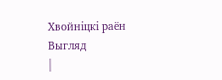Хвойніцкі раён
Выгляд
|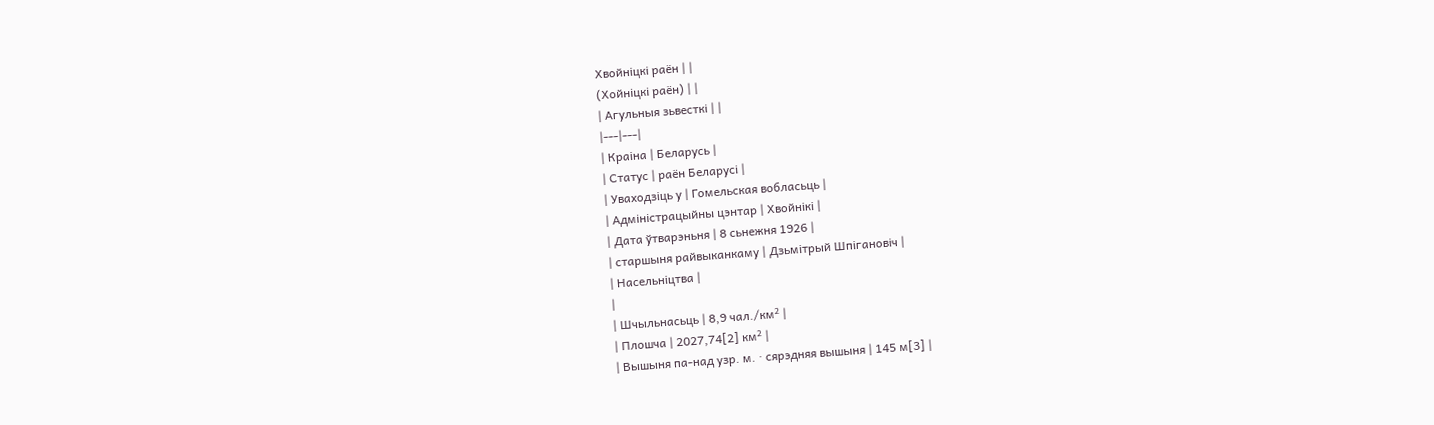Хвойніцкі раён | |
(Хойніцкі раён) | |
| Агульныя зьвесткі | |
|---|---|
| Краіна | Беларусь |
| Статус | раён Беларусі |
| Уваходзіць у | Гомельская вобласьць |
| Адміністрацыйны цэнтар | Хвойнікі |
| Дата ўтварэньня | 8 сьнежня 1926 |
| старшыня райвыканкаму | Дзьмітрый Шпігановіч |
| Насельніцтва |
|
| Шчыльнасьць | 8,9 чал./км² |
| Плошча | 2027,74[2] км² |
| Вышыня па-над узр. м. · сярэдняя вышыня | 145 м[3] |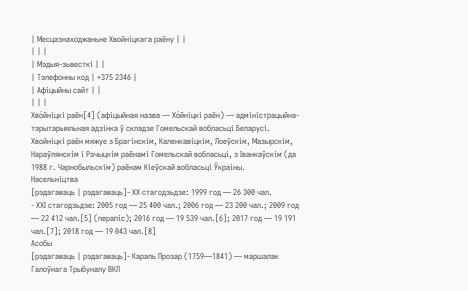| Месцазнаходжаньне Хвойніцкага раёну | |
| | |
| Мэдыя-зьвесткі | |
| Тэлефонны код | +375 2346 |
| Афіцыйны сайт | |
| | |
Хво́йніцкі раён[4] (афіцыйная назва — Хо́йніцкі раён) — адміністрацыйна-тэрытарыяльная адзінка ў складзе Гомельскай вобласьці Беларусі. Хвойніцкі раён мяжуе з Брагінскім, Каленкавіцкім, Лоеўскім, Мазырскім, Нараўлянскім і Рэчыцкім раёнамі Гомельскай вобласьці, з Іванкаўскім (да 1988 г. Чарнобыльскім) раёнам Кіеўскай вобласьці Ўкраіны.
Насельніцтва
[рэдагаваць | рэдагаваць]- XX стагодзьдзе: 1999 год — 26 300 чал.
- XXI стагодзьдзе: 2005 год — 25 400 чал.; 2006 год — 23 200 чал.; 2009 год — 22 412 чал.[5] (перапіс); 2016 год — 19 539 чал.[6]; 2017 год — 19 191 чал.[7]; 2018 год — 19 043 чал.[8]
Асобы
[рэдагаваць | рэдагаваць]- Караль Прозар (1759—1841) — маршалак Галоўнага Трыбуналу ВКЛ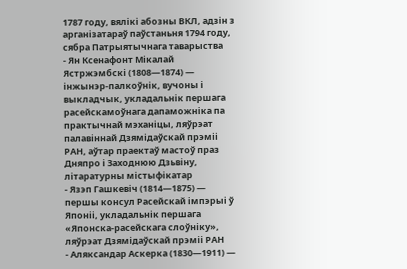1787 году, вялікі абозны ВКЛ, адзін з арганізатараў паўстаньня 1794 году, сябра Патрыятычнага таварыства
- Ян Ксенафонт Мікалай Ястржэмбскі (1808—1874) — інжынэр-палкоўнік, вучоны і выкладчык, укладальнік першага расейскамоўнага дапаможніка па практычнай мэханіцы, ляўрэат палавіннай Дзямідаўскай прэміі РАН, аўтар праектаў мастоў праз Дняпро і Заходнюю Дзьвіну, літаратурны містыфікатар
- Язэп Гашкевіч (1814—1875) — першы консул Расейскай імпэрыі ў Японіі, укладальнік першага «Японска-расейскага слоўніку», ляўрэат Дзямідаўскай прэміі РАН
- Аляксандар Аскерка (1830—1911) —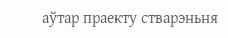аўтар праекту стварэньня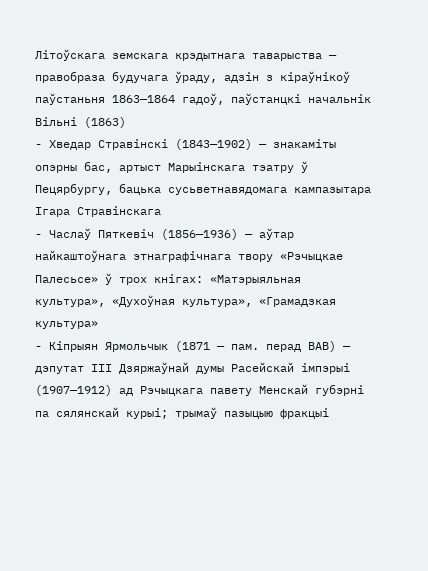Літоўскага земскага крэдытнага таварыства — правобраза будучага ўраду, адзін з кіраўнікоў паўстаньня 1863—1864 гадоў, паўстанцкі начальнік Вільні (1863)
- Хведар Стравінскі (1843—1902) — знакаміты опэрны бас, артыст Марыінскага тэатру ў Пецярбургу, бацька сусьветнавядомага кампазытара Ігара Стравінскага
- Часлаў Пяткевіч (1856—1936) — аўтар найкаштоўнага этнаграфічнага твору «Рэчыцкае Палесьсе» ў трох кнігах: «Матэрыяльная культура», «Духоўная культура», «Грамадзкая культура»
- Кіпрыян Ярмольчык (1871 — пам. перад ВАВ) — дэпутат ІІІ Дзяржаўнай думы Расейскай імпэрыі (1907—1912) ад Рэчыцкага павету Менскай губэрні па сялянскай курыі; трымаў пазыцыю фракцыі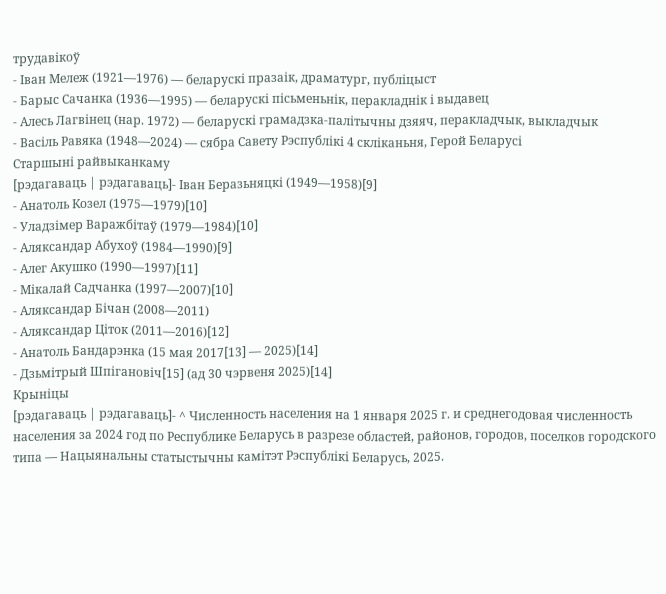трудавікоў
- Іван Мележ (1921—1976) — беларускі празаік, драматург, публіцыст
- Барыс Сачанка (1936—1995) — беларускі пісьменьнік, перакладнік і выдавец
- Алесь Лагвінец (нар. 1972) — беларускі грамадзка-палітычны дзяяч, перакладчык, выкладчык
- Васіль Равяка (1948—2024) — сябра Савету Рэспублікі 4 скліканьня, Герой Беларусі
Старшыні райвыканкаму
[рэдагаваць | рэдагаваць]- Іван Беразьняцкі (1949—1958)[9]
- Анатоль Козел (1975—1979)[10]
- Уладзімер Варажбітаў (1979—1984)[10]
- Аляксандар Абухоў (1984—1990)[9]
- Алег Акушко (1990—1997)[11]
- Мікалай Садчанка (1997—2007)[10]
- Аляксандар Бічан (2008—2011)
- Аляксандар Ціток (2011—2016)[12]
- Анатоль Бандарэнка (15 мая 2017[13] — 2025)[14]
- Дзьмітрый Шпігановіч[15] (ад 30 чэрвеня 2025)[14]
Крыніцы
[рэдагаваць | рэдагаваць]- ^ Численность населения на 1 января 2025 г. и среднегодовая численность населения за 2024 год по Республике Беларусь в разрезе областей, районов, городов, поселков городского типа — Нацыянальны статыстычны камітэт Рэспублікі Беларусь, 2025.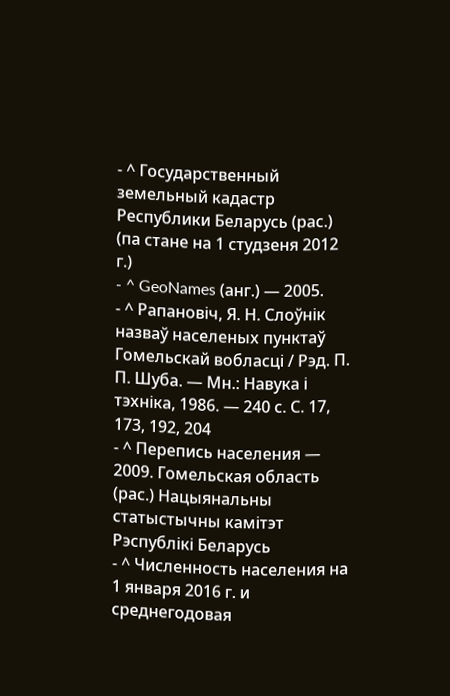- ^ Государственный земельный кадастр Республики Беларусь (рас.) (па стане на 1 студзеня 2012 г.)
- ^ GeoNames (анг.) — 2005.
- ^ Рапановіч, Я. Н. Слоўнік назваў населеных пунктаў Гомельскай вобласці / Рэд. П. П. Шуба. — Мн.: Навука і тэхніка, 1986. — 240 с. С. 17, 173, 192, 204
- ^ Перепись населения — 2009. Гомельская область (рас.) Нацыянальны статыстычны камітэт Рэспублікі Беларусь
- ^ Численность населения на 1 января 2016 г. и среднегодовая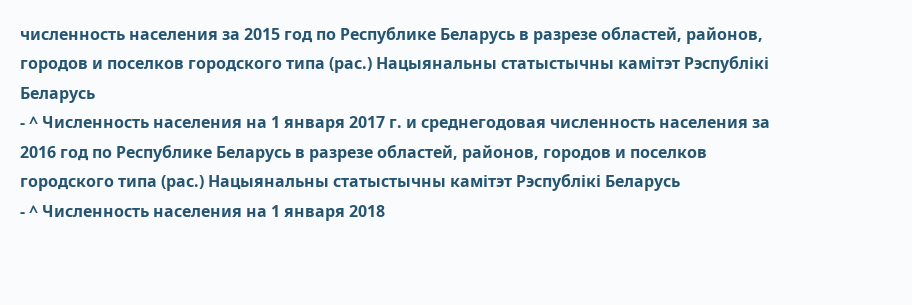численность населения за 2015 год по Республике Беларусь в разрезе областей, районов, городов и поселков городского типа (рас.) Нацыянальны статыстычны камітэт Рэспублікі Беларусь
- ^ Численность населения на 1 января 2017 г. и среднегодовая численность населения за 2016 год по Республике Беларусь в разрезе областей, районов, городов и поселков городского типа (рас.) Нацыянальны статыстычны камітэт Рэспублікі Беларусь
- ^ Численность населения на 1 января 2018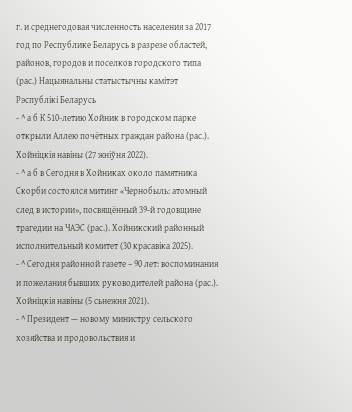г. и среднегодовая численность населения за 2017 год по Республике Беларусь в разрезе областей, районов, городов и поселков городского типа (рас.) Нацыянальны статыстычны камітэт Рэспублікі Беларусь
- ^ а б К 510-летию Хойник в городском парке открыли Аллею почётных граждан района (рас.). Хойнiцкiя навiны (27 жніўня 2022).
- ^ а б в Сегодня в Хойниках около памятника Скорби состоялся митинг «Чернобыль: атомный след в истории», посвящённый 39-й годовщине трагедии на ЧАЭС (рас.). Хойникский районный исполнительный комитет (30 красавіка 2025).
- ^ Сегодня районной газете – 90 лет: воспоминания и пожелания бывших руководителей района (рас.). Хойнiцкiя навiны (5 сьнежня 2021).
- ^ Президент — новому министру сельского хозяйства и продовольствия и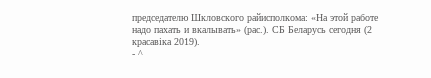председателю Шкловского райисполкома: «На этой работе надо пахать и вкалывать» (рас.). СБ Беларусь сегодня (2 красавіка 2019).
- ^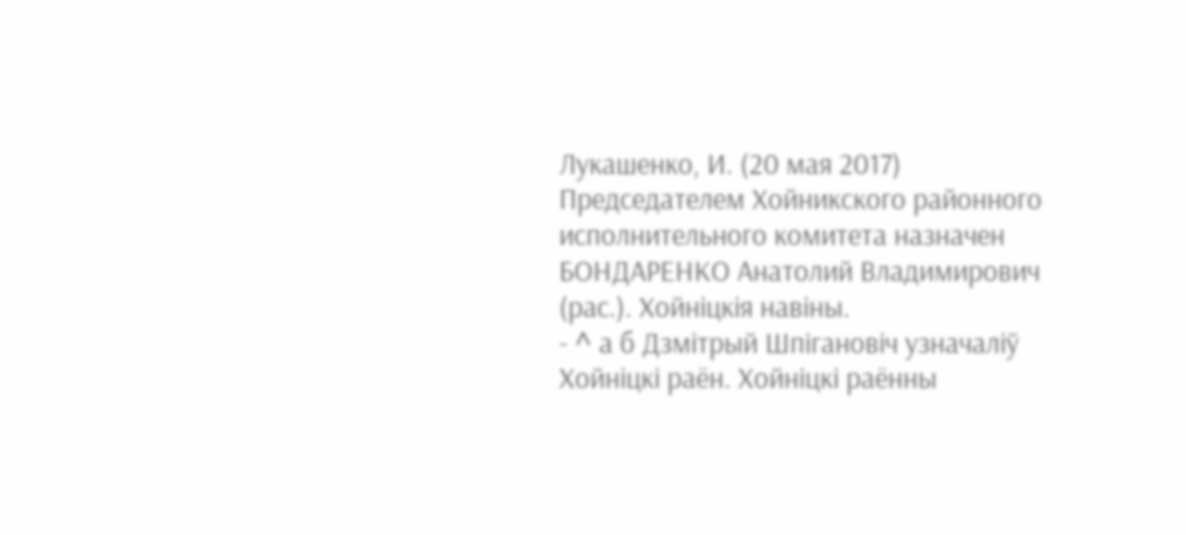Лукашенко, И. (20 мая 2017) Председателем Хойникского районного исполнительного комитета назначен БОНДАРЕНКО Анатолий Владимирович (рас.). Хойнiцкiя навiны.
- ^ а б Дзмітрый Шпігановіч узначаліў Хойніцкі раён. Хойніцкі раённы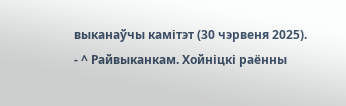выканаўчы камітэт (30 чэрвеня 2025).
- ^ Райвыканкам. Хойніцкі раённы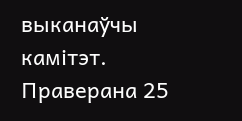выканаўчы камітэт. Праверана 25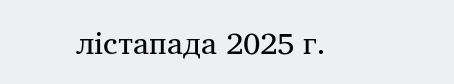лістапада 2025 г.